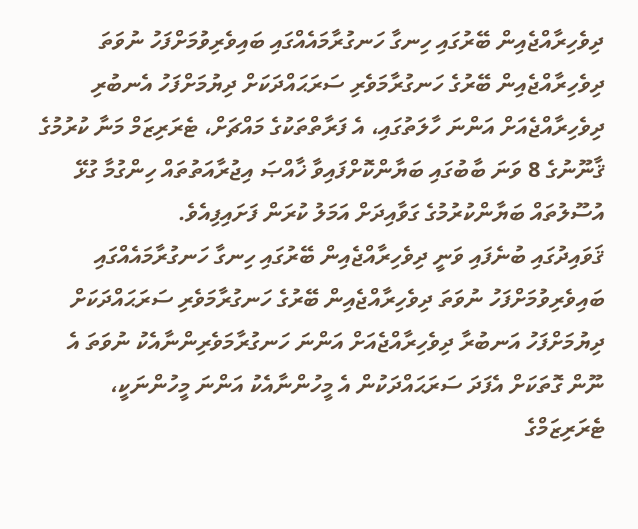ދިވެހިރާއްޖެއިން ބޭރުގައި ހިނގާ ހަނގުރާމައެއްގައި ބައިވެރިވުމަށްފަހު ނުވަތަ ދިވެހިރާއްޖެއިން ބޭރުގެ ހަނގުރާމަވެރި ސަރަޙައްދަކަށް ދިޔުމަށްފަހު އެނބުރި ދިވެހިރާއްޖެއަށް އަންނަ ހާލަތުގައި، އެ ފަރާތްތަކުގެ މައްޗަށް، ޓެރަރިޒަމް މަނާ ކުރުމުގެ ޤާނޫނުގެ 8 ވަނަ ބާބުގައި ބަޔާންކޮށްފައިވާ ޚާއްޞަ އިޖުރާއަތުތައް ހިންގުމާ ގުޅޭ އުސޫލުތައް ބަޔާންކުރުމުގެ ގަވާއިދަށް އަމަލު ކުރަން ފަށައިފިއެވެ.
ޤަވައިދުގައި ބުނެފައި ވަނީ ދިވެހިރާއްޖެއިން ބޭރުގައި ހިނގާ ހަނގުރާމައެއްގައި ބައިވެރިވުމަށްފަހު ނުވަތަ ދިވެހިރާއްޖެއިން ބޭރުގެ ހަނގުރާމަވެރި ސަރަޙައްދަކަށް ދިޔުމަށްފަހު އަނބުރާ ދިވެހިރާއްޖެއަށް އަންނަ ހަނގުރާމަވެރިންނާއެކު ނުވަތަ އެ ނޫން ގޮތަކަށް އެފަދަ ސަރަޙައްދަކުން އެ މީހުންނާއެކު އަންނަ މީހުންނަކީ، ޓެރަރިޒަމްގެ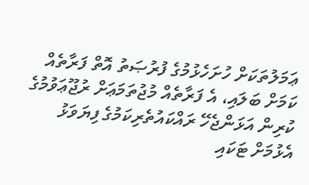ޢަމަލުތަކަށް ހުށަހެޅުމުގެ ފުރުޞަތު އޮތް ފަރާތެއް ކަމަށް ބަލައި، އެ ފަރާތެއް މުޖުތަމަޢަށް ރުޖޫޢަވުމުގެ ކުރިން އަޅަންޖެހޭ ރައްކައުތެރިކަމުގެ ފިޔަވަޅު އެޅުމަށް ޓަކައި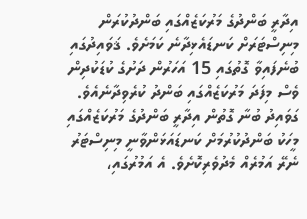އިދާރީ ބަންދުގެ މަރުކަޒެއްގައި ބަންދުކުރަން މިނިސްޓަރަށް ކަނޑައެޅިދާނެ ކަމަށެވެ. ޤަވައިދުގައި ބުނެފައިވާ ގޮތުގައި 15 އަހަރުން ދަށުގެ ކުޑަކުދިން ވެސް މިފަދަ މަރުކަޒެއްގައި ބަންދު ކުރެވިދާނެއެވެ.
ގަވައިދު ބުނާ ގޮތުން އިދާރީ ބަންދުގެ މަރުކަޒެއްގައި މީހަކު ބަންދުކުރުމަށް ކަނޑައަޅަންވާނީ މިނިސްޓަރު ނެރޭ އަމުރެއް މެދުވެރިކޮށެވެ. އެ އަމުރުގައި،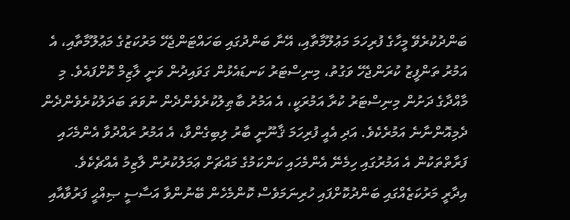ބަންދުކުރެވޭ މީހާގެ ފުރިހަމަ މަޢުލޫމާތާއި، އޭނާ ބަންދުގައި ބަހައްޓަންޖެހޭ މަރުކަޒުގެ މަޢުލޫމާތާއި، އެ އަމުރު ތަންފީޒު ކުރަންޖެހޭ ވަގުތު، މިނިސްޓަރު ކަނޑައެޅުން ގަވައިދުން ވަނީ ލާޒިމް ކޮށްފައެވެ. މި މާއްދާގެ ދަށުން މިނިސްޓަރު ކުރާ އަމުރަކީ، އެ އަމުރު ބާޠިލުކުރެވެންދެން ނުވަތަ ބަދަލުކުރެވެންދެން ދެމިއޮންނާނެ އަމުރެކެވެ. އަދި އެއީ ފުރިހަމަ ޤާނޫނީ ބާރު ލިބިގެންވާ، އެ އަމުރު ރައްދުވާ އެންމެހައި ފަރާތްތަކުން އެ އަމުރުގައި ހިމެނޭ އެންމެހައި ކަންކަމުގެ މައްޗަށް ޢަމަލުކުރުން ލާޒިމު އެއްޗެކެވެ.
އިދާރީ މަރުކަޒެއްގައި ބަންދުކޮށްފައި ހުރިނަމަވެސް ކޮންމެހެން ބޭނުންވާ އަސާސީ ޞިއްޙީ ފަރުވާއާއި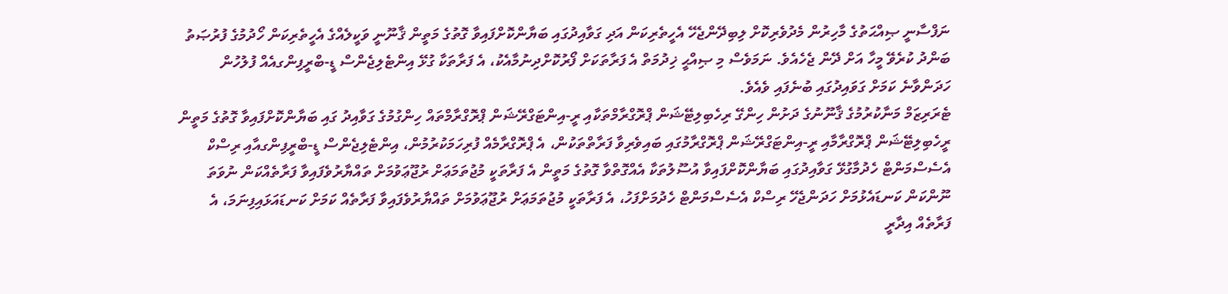ނަފްސާނީ ޞިއްޙަތުގެ މާހިރުން މެދުވެރިކޮށް ލިބިދޭންޖެހޭ އެހީތެރިކަން އަދި ގަވާއިދުގައި ބަޔާންކޮށްފައިވާ ގޮތުގެ މަތީން ޤާނޫނީ ވަކީލެއްގެ އެހީތެރިކަން ހޯދުމުގެ ފުރުޞަތު ބަންދު ކުރެވޭ މީހާ އަށް ދޭން ޖެހެއެވެ. ނަމަވެސް މި ޞިއްޙީ ޚިދުމަތް އެ ފަރާތަކަށް ފޯރުކޮށްދިނުމާއެކު، އެ ފަރާތަކާ ގުޅޭ އިންޓެލިޖެންސް ޑީ-ބްރީފިންގއެއް ފުލުހުން ހަދަންވާނެ ކަމަށް ގަވައިދުގައި ބުނެފައި ވެއެވެ.
ޓެރަރިޒަމް މަނާކުރުމުގެ ޤާނޫނުގެ ދަށުން ހިންގޭ ރިހެބިލިޓޭޝަން ޕްރޮގްރާމްތަކާއި ރީ-އިންޓަގްރޭޝަން ޕްރޮގްރާމްތައް ހިންގުމުގެ ގަވާއިދު ގައި ބަޔާންކޮށްފައިވާ ގޮތުގެ މަތީން ރީހެބިލިޓޭޝަން ޕްރޮގްރާމާއި ރީ-އިންޓަގްރޭޝަން ޕްރޮގްރާމުގައި ބައިވެރިވާ ފަރާތްތަކުން، އެ ޕްރޮގްރާމެއް ފުރިހަމަކުރުމުން، އިންޓެލިޖެންސް ޑީ-ބްރީފިންގއާއި ރިސްކް އެސެސްމަންޓް ހެދުމާގުޅޭ ގަވާއިދުގައި ބަޔާންކޮށްފައިވާ އުސޫލުތަކާ އެއްގޮތްވާ ގޮތުގެ މަތީން އެ ފަރާތަކީ މުޖުތަމަޢަށް ރުޖޫޢަވުމަށް ތައްޔާރުވެފައިވާ ފަރާތެއްކަން ނުވަތަ ނޫންކަން ކަނޑައެޅުމަށް ހަދަންޖެހޭ ރިސްކް އެސެސްމަންޓް ހެދުމަށްފަހު، އެ ފަރާތަކީ މުޖުތަމަޢަށް ރުޖޫޢަވުމަށް ތައްޔާރުވެފައިވާ ފަރާތެއް ކަމަށް ކަނޑައަޅައިފިނަމަ، އެ ފަރާތެއް އިދާރީ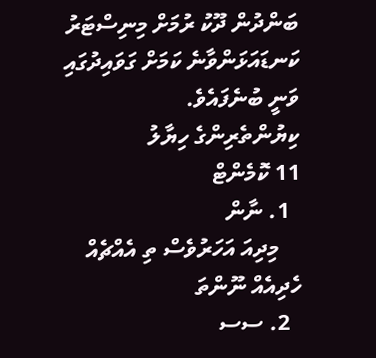ބަންދުން ދޫކު ރުމަށް މިނިސްޓަރު ކަނޑައަޅަންވާނެ ކަމަށް ގަވައިދުގައި ވަނީ ބުނެފައެވެ.
ކިޔުންތެރިންގެ ހިޔާލު
11 ކޮމެންޓް
  1. ނާން
    މިދިއަ އަހަރުވެސް ތި އެއްޗެއް ހެދިއެއް ނޫންތަ
  2. ސސ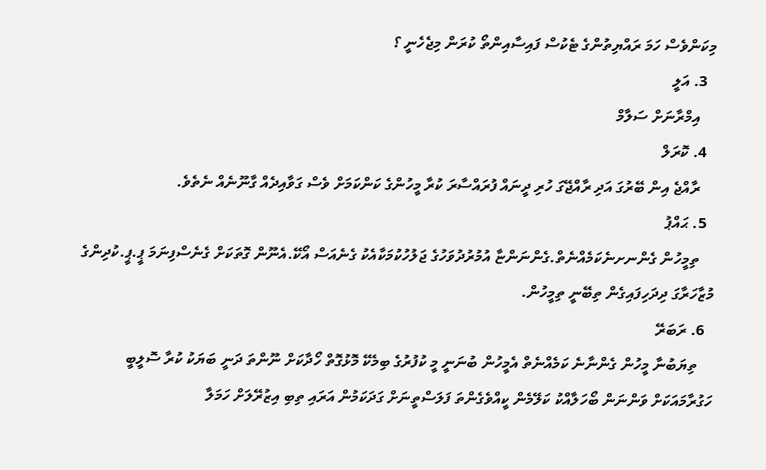މިކަންވެސް ހަމަ ރައްޔިތުންގެ ޓެކުސް ފައިސާއިންތޯ ކުރަން މިޖެހެނީ ؟
  3. އަލީ
    އިމްރާނަށް ސަލާމް
  4. ކޮރަލް
    ރާއްޖެ އިން ބޭރުގަ އަދި ރާއްޖޭގަ ހުރި ދީނައް ފުރައްސާރަ ކުރާ މީހުންގެ ކަންކަމަށް ވެސް ގަވާއިދެއް ގާނޫނެއް ނެތެވެ.
  5. ޙައްޕު
    ތިމީހުން ގެންނށނެކަމެއްނެތް.ގެންނަންޏާ އުމުރުދުވަހުގެ ޖަލުހުކުމަކާއެކު ގެނެއަސް އޯކޭ.އެނޫން ގޮތަކަށް ގެނެސްފިނަމަ ޕީ.ޕީ.ކުދިންގެ މުޒާހަރާގަ ދިދަހިފައިގެން ތިބޭނީ ތިމީހުން.
  6. ރަބަރޭ
    ތިޔަބުނާ މީހުން ގެންނާނެ ކަމެއްނެތް އެމީހުން ބުނަނީ މީ ކުފުރުގެ ބިމެކޭ މޮޅުގޮތް ހޯދާކަށް ނޫންތަ ދަނީ ބަޔަކު ކުރާ ސޮލީބީ ހަގުރާމައަކަށް ވަންނަން ބޯހަލާއްކު ކަލޭމެން ކީއްވެގެންތަ ފަލަސްތީނަށް ގަދަކަމުން އަރައި ތިބި އިޒުރޭލަށް ހަމަލާ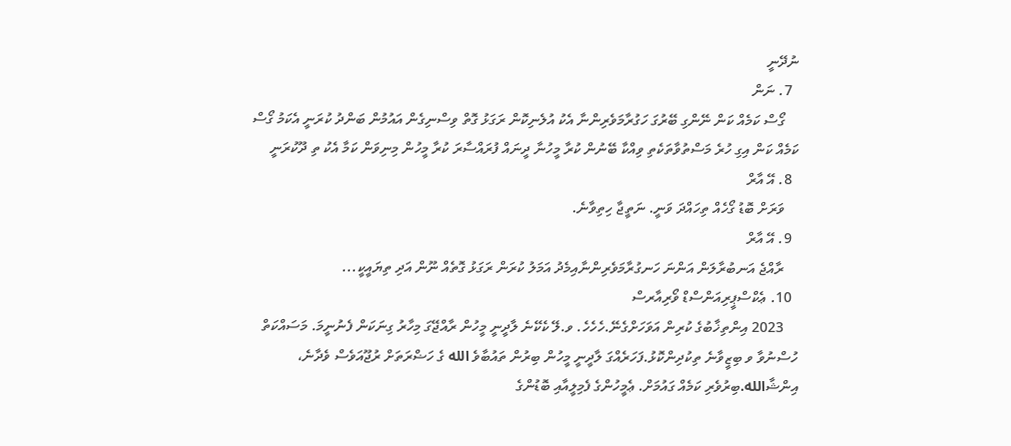ނުދޭނީ
  7. ނަން
    ގޯސް ކަމެއް ކަން ނޭންގި ބޭރުގަ ހަގުރާމަވެރިންނާ އެކު އުލެނިކޮން ރަގަޅު ގޮތް ވިސްނިގެން އައުމުން ބަންދު ކުރަނީ އެކަމު ގޯސް ކަމެއް ކަން އިގި ހުރެ މަސްތުވާތަކެތި ވިއްކާ ބޭނުން ކުރާ މީހުނާ ދީނައް ފުރައްސާރަ ކުރާ މީހުން މިނިވަން ކަމާ އެކު ތި ދޫކުރަނީ
  8. އޭ އާރް
    ވަރަށް ބޮޑު ގޯހެއް ތިހައްދަ ވަނީ. ނަތީޖާ ހިތިވާނެ.
  9. އޭ އާރް
    ރާއްޖެ އަނބުރާލަން އަންނަ ހަނގުރާމަވެރިންނާއިމެދު އަމަލު ކުރަން ރަގަޅު ގޮތެއް ނޫން އަދި ތިޔައީކީ...
  10. ޢެކްސްޕީރިއަންސްޑް ވޯރިއާރސް
    2023 އިންތިޚާބުގެ ކުރިން އަވަހަށްގެނޭ.ހެހެހެ. ވ.ލޭ ކެކޭނެ ލާދީނީ މީހުން ރާއްޖޭގަ މިހާރު ގިނަކަން ފެނުނީމަ. މަސައްކަތް ހުސްނުވާ ވ ބިޒީވާނެ ތިކުދިންކޮޅު.ފަހަރެއްގަ ލާދީނީ މީހުން ބިރުން ތައުބާވެ الله ގެ ހަޟްރަތަށް ރުޖޫއަވެސް ވެދާނެ، އިންޝާالله.ބިރުވެރި ކަމެއް ގައުމަށް. ޢެމީހުންގެ ފެމިލީއާއި ބޮޑުންގެ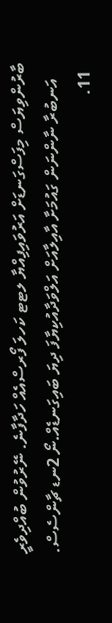ބާރުންވިޔަސް މިފަސްގަނޑަށް އަރުވައިފިއްޔާ ލޓޓ ކަހލަ ފޯރސްއެއް ހަދާފާނެ. ނޭރުވުން ބުއްދިވެރީ
    އަނބުރާ ނާންނަން ގައުމަށާ އާއިލާއަށް އަލްވަދާއުކިޔާފަ ދިޔަ ބައިގަނޑެއް.ނޯ 2ނޑ ޗާންސެސް.
  11.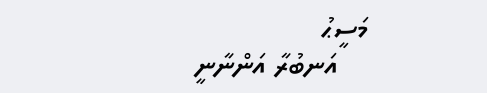މަސީޙު
    އަނބުރާ އަންނާނީ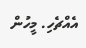އެއްޗެހި. މީހުން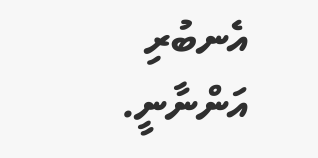އެނބުރި އަންނާނީ.